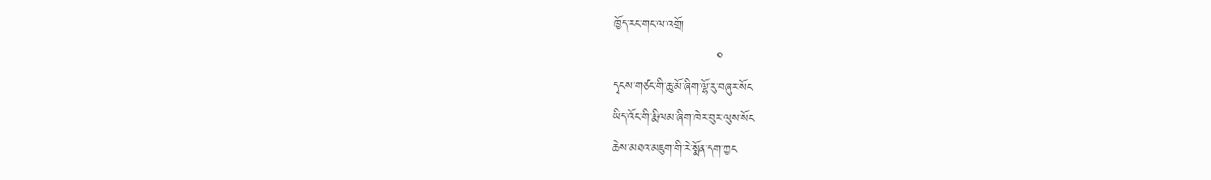ཁྱོད་རང་གང་ལ་འགྲོ།
                         ༠
དྭངས་གཙང་གི་ཆུ་མོ་ཞིག་ལྷོ་རུ་བཞུར་སོང
ཡིད་འོང་གི་རྨི་ལམ་ཞིག་ཁེར་བུར་ལུས་སོང
ཆེས་མཐའ་མཇུག་གི་རེ་སྨོན་དག་ཀྱང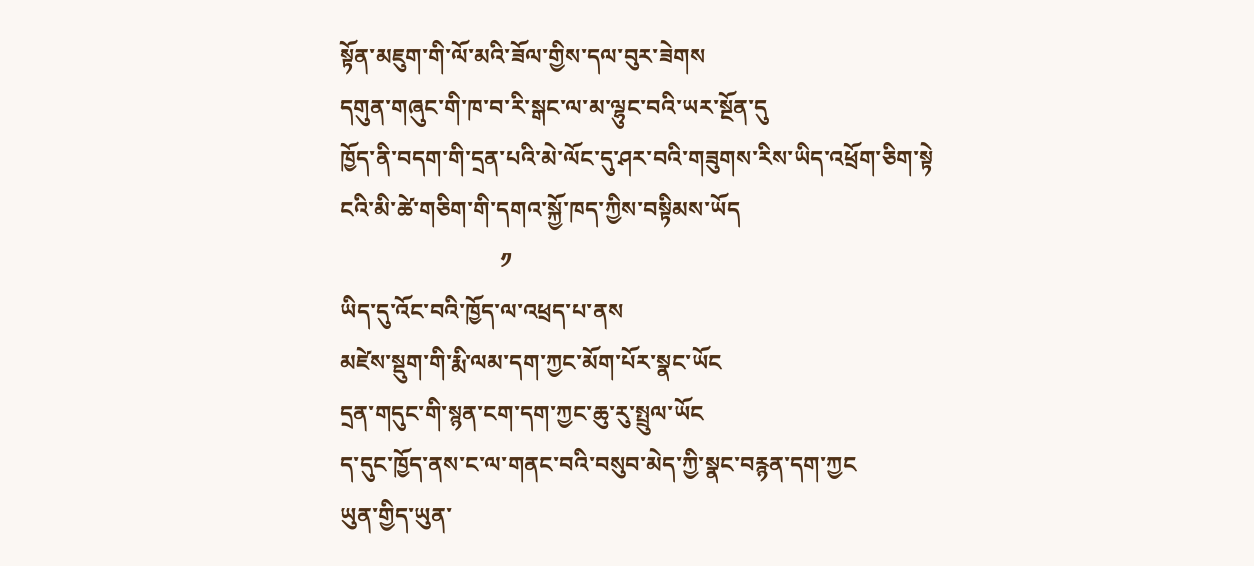སྟོན་མཇུག་གི་ལོ་མའི་ཟོལ་གྱིས་དལ་བུར་ཟེགས
དགུན་གཞུང་གི་ཁ་བ་རི་སྒང་ལ་མ་ལྷུང་བའི་ཡར་སྔོན་དུ
ཁྱོད་ནི་བདག་གི་དྲན་པའི་མེ་ལོང་དུ་ཤར་བའི་གཟུགས་རིས་ཡིད་འཕྲོག་ཅིག་སྟེ
ངའི་མི་ཚེ་གཅིག་གི་དགའ་སྐྱོ་ཁད་ཀྱིས་བསྟིམས་ཡོད
                            ༡
ཡིད་དུ་འོང་བའི་ཁྱོད་ལ་འཕྲད་པ་ནས
མཛེས་སྡུག་གི་རྨི་ལམ་དག་ཀྱང་མོག་པོར་སྣང་ཡོང
དྲན་གདུང་གི་སྙན་ངག་དག་ཀྱང་ཆུ་རུ་སྤྲུལ་ཡོང
ད་དུང་ཁྱོད་ནས་ང་ལ་གནང་བའི་བསུབ་མེད་ཀྱི་སྣང་བརྙན་དག་ཀྱང
ཡུན་གྱིད་ཡུན་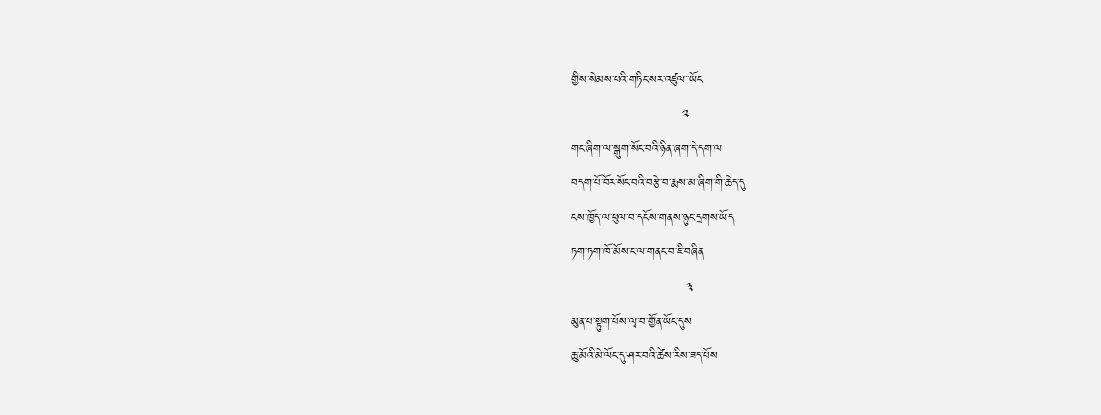གྱིས་སེམས་པའི་གཏིང་སར་འཛུལ་་ཡོང
                           ༢
གང་ཞིག་ལ་སྒུག་སོང་བའི་ཉིན་ཞག་དེ་དག་ལ
བདག་པོ་བོར་སོང་བའི་བརྩེ་བ་རྨས་མ་ཞིག་གི་ཆེད་དུ
ངས་ཁྱོད་ལ་ཕུལ་བ་དངོས་གནས་ཉུང་དྲགས་ཡོད
ཏག་ཏག་ཁོ་མོས་ང་ལ་གནང་བ་ཇི་བཞིན
                            ༣
མུན་པ་སྟུག་པོས་ལྭ་བ་གྱོན་ཡོང་དུས
ཆུ་མོའི་མེ་ལོང་དུ་ཤར་བའི་ཚེས་རིས་ཟད་པོས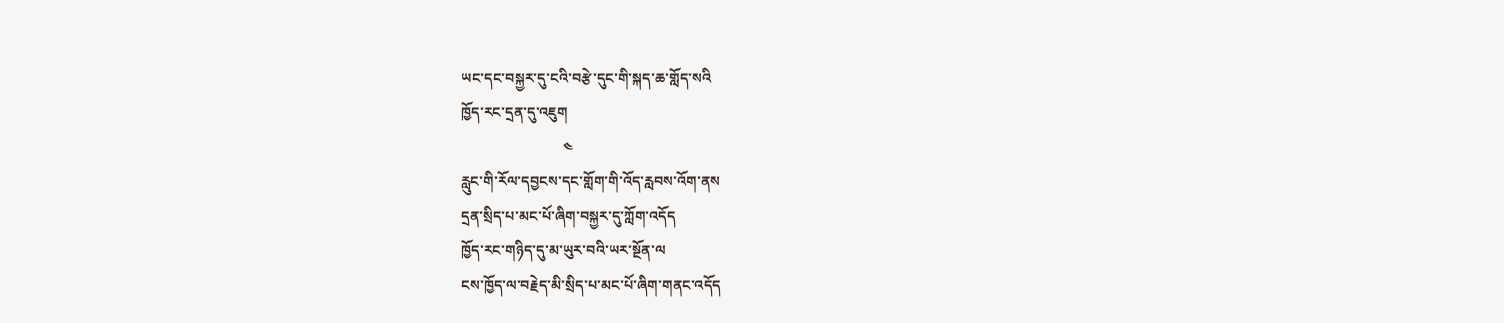ཡང་དང་བསྐྱར་དུ་ངའི་བརྩེ་དུང་གི་སྐད་ཆ་གློད་སའི
ཁྱོད་རང་དྲན་དུ་འཇུག
                            ༤
རླུང་གི་རོལ་དབྱངས་དང་གློག་གི་འོད་རླབས་འོག་ནས
དྲན་སྲིད་པ་མང་པོ་ཞིག་བསྐྱར་དུ་ཀློག་འདོད
ཁྱོད་རང་གཉིད་དུ་མ་ཡུར་བའི་ཡར་སྔོན་ལ
ངས་ཁྱོད་ལ་བརྗེད་མི་སྲིད་པ་མང་པོ་ཞིག་གནང་འདོད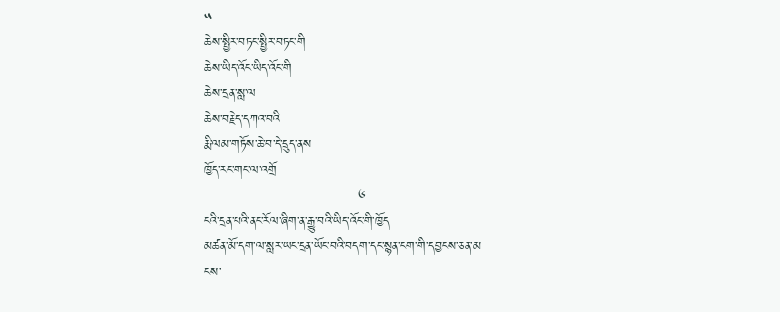༥
ཆེས་སྤྱིར་བཏང་སྤྱིར་བཏང་གི
ཆེས་ཡིད་འོང་ཡིད་འོང་གི
ཆེས་དྲན་སླ་ལ
ཆེས་བརྗེད་དཀའ་བའི
རྨི་ལམ་གཏོས་ཆེ་བ་དེ་དྲུད་ནས
ཁྱོད་རང་གང་ལ་འགྲོ
                                   ༦
ངའི་དྲན་པའི་ནང་རོལ་ཞིག་ན་རྒྱུ་བའི་ཡིད་འོང་གི་ཁྱོད
མཚན་མོ་དག་ལ་སླར་ཡང་དྲན་ཡོང་བའི་བདག་དང་སྙན་ངག་གི་དབྱངས་ཅན་མ
ངས་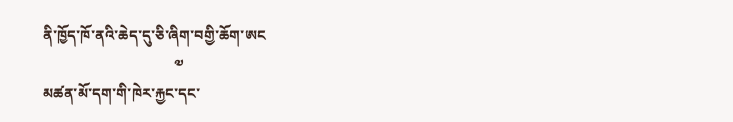ནི་ཁྱོད་ཁོ་ནའི་ཆེད་དུ་ཅི་ཞིག་བགྱི་ཆོག་ཨང
                                    ༧
མཚན་མོ་དག་གི་ཁེར་རྐྱང་དང་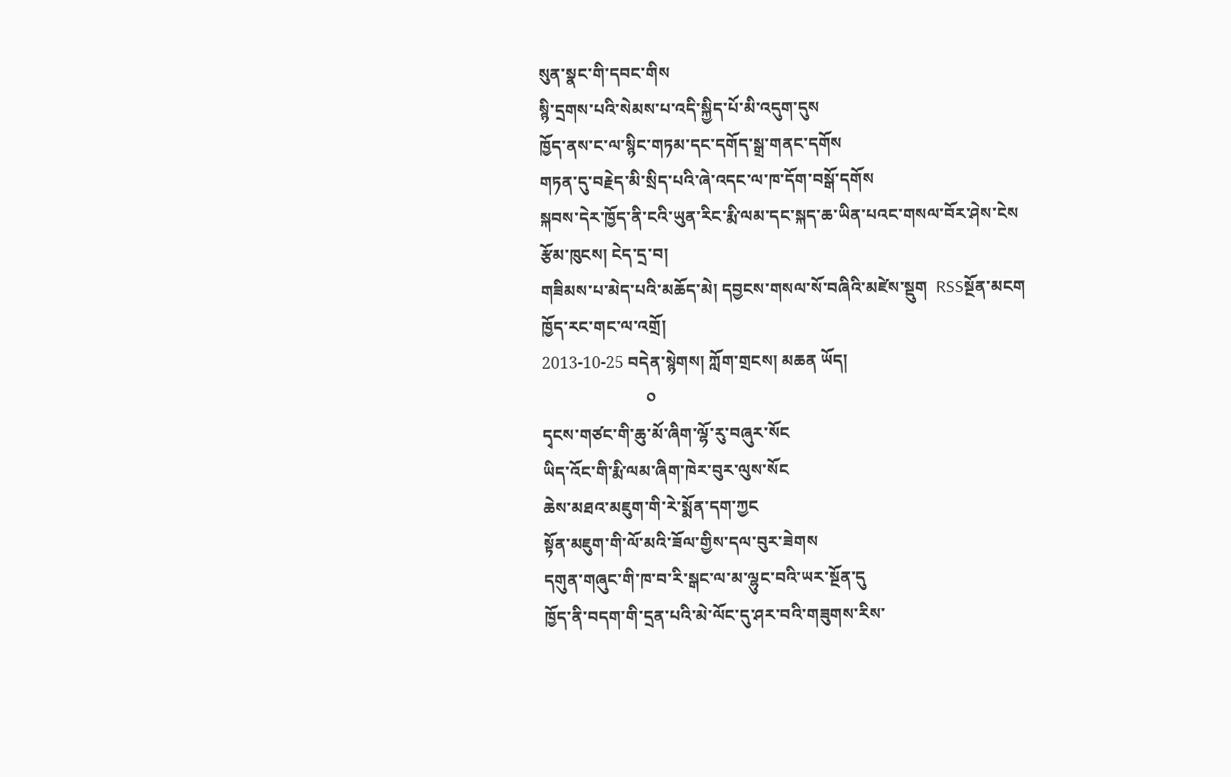སུན་སྣང་གི་དབང་གིས
སྙི་དྲགས་པའི་སེམས་པ་འདི་སྐྱིད་པོ་མི་འདུག་དུས
ཁྱོད་ནས་ང་ལ་སྙིང་གཏམ་དང་དགོད་སྒྲ་གནང་དགོས
གཏན་དུ་བརྗེད་མི་སྲིད་པའི་ཞེ་འདང་ལ་ཁ་དོག་བསྒོ་དགོས
སྐབས་དེར་ཁྱོད་ནི་ངའི་ཡུན་རིང་རྨི་ལམ་དང་སྐད་ཆ་ཡིན་པའང་གསལ་བོར་ཤེས་ངེས
རྩོམ་ཁུངས། ངེད་དྲ་བ།
གཟིམས་པ་མེད་པའི་མཆོད་མེ། དབྱངས་གསལ་སོ་བཞིའི་མཛེས་སྡུག  RSSསྔོན་མངག
ཁྱོད་རང་གང་ལ་འགྲོ།
2013-10-25 བདེན་སྙེགས། ཀློག་གྲངས། མཆན ཡོད།
                         ༠
དྭངས་གཙང་གི་ཆུ་མོ་ཞིག་ལྷོ་རུ་བཞུར་སོང
ཡིད་འོང་གི་རྨི་ལམ་ཞིག་ཁེར་བུར་ལུས་སོང
ཆེས་མཐའ་མཇུག་གི་རེ་སྨོན་དག་ཀྱང
སྟོན་མཇུག་གི་ལོ་མའི་ཟོལ་གྱིས་དལ་བུར་ཟེགས
དགུན་གཞུང་གི་ཁ་བ་རི་སྒང་ལ་མ་ལྷུང་བའི་ཡར་སྔོན་དུ
ཁྱོད་ནི་བདག་གི་དྲན་པའི་མེ་ལོང་དུ་ཤར་བའི་གཟུགས་རིས་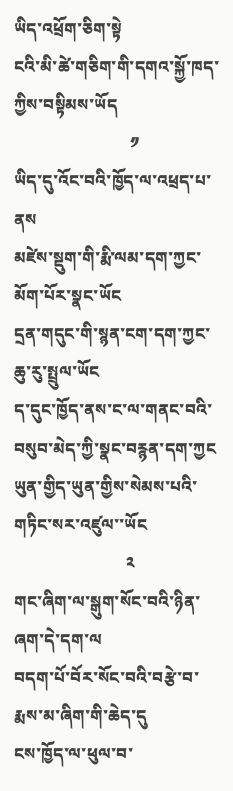ཡིད་འཕྲོག་ཅིག་སྟེ
ངའི་མི་ཚེ་གཅིག་གི་དགའ་སྐྱོ་ཁད་ཀྱིས་བསྟིམས་ཡོད
                            ༡
ཡིད་དུ་འོང་བའི་ཁྱོད་ལ་འཕྲད་པ་ནས
མཛེས་སྡུག་གི་རྨི་ལམ་དག་ཀྱང་མོག་པོར་སྣང་ཡོང
དྲན་གདུང་གི་སྙན་ངག་དག་ཀྱང་ཆུ་རུ་སྤྲུལ་ཡོང
ད་དུང་ཁྱོད་ནས་ང་ལ་གནང་བའི་བསུབ་མེད་ཀྱི་སྣང་བརྙན་དག་ཀྱང
ཡུན་གྱིད་ཡུན་གྱིས་སེམས་པའི་གཏིང་སར་འཛུལ་་ཡོང
                           ༢
གང་ཞིག་ལ་སྒུག་སོང་བའི་ཉིན་ཞག་དེ་དག་ལ
བདག་པོ་བོར་སོང་བའི་བརྩེ་བ་རྨས་མ་ཞིག་གི་ཆེད་དུ
ངས་ཁྱོད་ལ་ཕུལ་བ་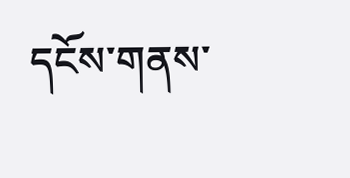དངོས་གནས་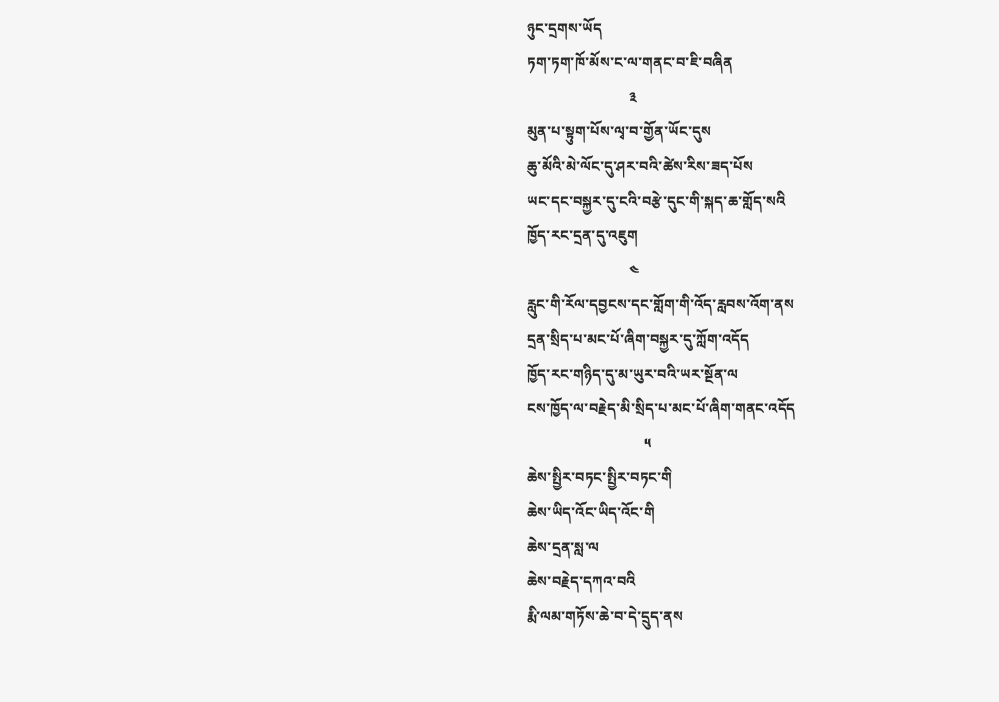ཉུང་དྲགས་ཡོད
ཏག་ཏག་ཁོ་མོས་ང་ལ་གནང་བ་ཇི་བཞིན
                            ༣
མུན་པ་སྟུག་པོས་ལྭ་བ་གྱོན་ཡོང་དུས
ཆུ་མོའི་མེ་ལོང་དུ་ཤར་བའི་ཚེས་རིས་ཟད་པོས
ཡང་དང་བསྐྱར་དུ་ངའི་བརྩེ་དུང་གི་སྐད་ཆ་གློད་སའི
ཁྱོད་རང་དྲན་དུ་འཇུག
                            ༤
རླུང་གི་རོལ་དབྱངས་དང་གློག་གི་འོད་རླབས་འོག་ནས
དྲན་སྲིད་པ་མང་པོ་ཞིག་བསྐྱར་དུ་ཀློག་འདོད
ཁྱོད་རང་གཉིད་དུ་མ་ཡུར་བའི་ཡར་སྔོན་ལ
ངས་ཁྱོད་ལ་བརྗེད་མི་སྲིད་པ་མང་པོ་ཞིག་གནང་འདོད
                                ༥
ཆེས་སྤྱིར་བཏང་སྤྱིར་བཏང་གི
ཆེས་ཡིད་འོང་ཡིད་འོང་གི
ཆེས་དྲན་སླ་ལ
ཆེས་བརྗེད་དཀའ་བའི
རྨི་ལམ་གཏོས་ཆེ་བ་དེ་དྲུད་ནས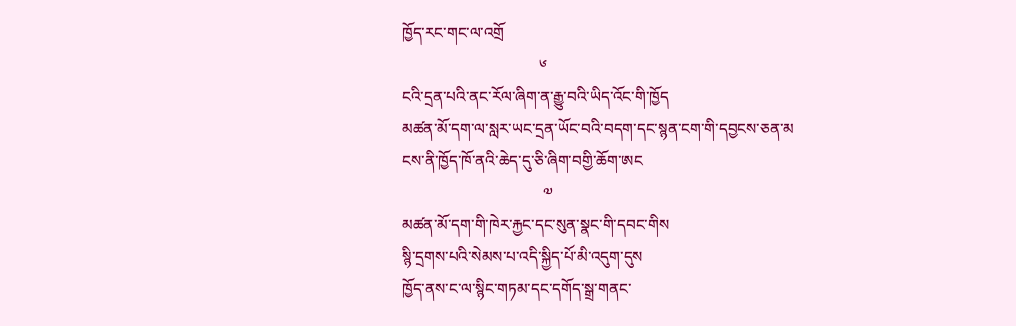ཁྱོད་རང་གང་ལ་འགྲོ
                                   ༦
ངའི་དྲན་པའི་ནང་རོལ་ཞིག་ན་རྒྱུ་བའི་ཡིད་འོང་གི་ཁྱོད
མཚན་མོ་དག་ལ་སླར་ཡང་དྲན་ཡོང་བའི་བདག་དང་སྙན་ངག་གི་དབྱངས་ཅན་མ
ངས་ནི་ཁྱོད་ཁོ་ནའི་ཆེད་དུ་ཅི་ཞིག་བགྱི་ཆོག་ཨང
                                    ༧
མཚན་མོ་དག་གི་ཁེར་རྐྱང་དང་སུན་སྣང་གི་དབང་གིས
སྙི་དྲགས་པའི་སེམས་པ་འདི་སྐྱིད་པོ་མི་འདུག་དུས
ཁྱོད་ནས་ང་ལ་སྙིང་གཏམ་དང་དགོད་སྒྲ་གནང་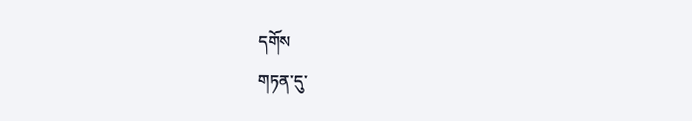དགོས
གཏན་དུ་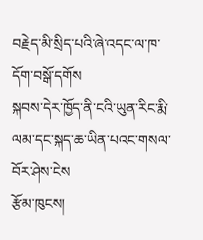བརྗེད་མི་སྲིད་པའི་ཞེ་འདང་ལ་ཁ་དོག་བསྒོ་དགོས
སྐབས་དེར་ཁྱོད་ནི་ངའི་ཡུན་རིང་རྨི་ལམ་དང་སྐད་ཆ་ཡིན་པའང་གསལ་བོར་ཤེས་ངེས
རྩོམ་ཁུངས།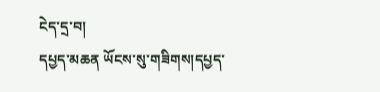ངེད་དྲ་བ།
དཔྱད་མཆན ཡོངས་སུ་གཟིགས།དཔྱད་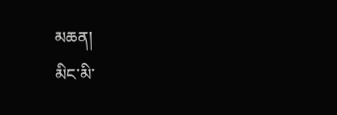མཆན།
མིང་མི་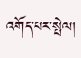འགོད་པར་སྤེལ།